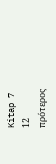Kitap 7
12
πρότερος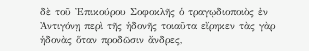δὲ τοῦ Ἐπικούρου Σοφοκλῆς ὁ τραγῳδιοποιὸς ἐν Ἀντιγόνῃ περὶ τῆς ἡδονῆς τοιαῦτα εἴρηκεν τὰς γὰρ ἡδονὰς ὅταν προδῶσιν ἄνδρες,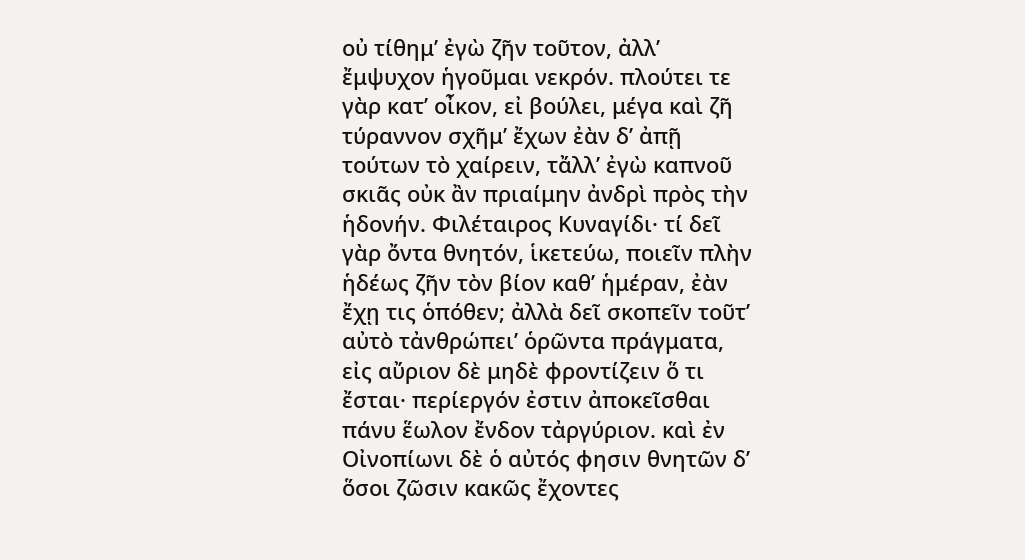οὐ τίθημ’ ἐγὼ ζῆν τοῦτον, ἀλλ’ ἔμψυχον ἡγοῦμαι νεκρόν. πλούτει τε γὰρ κατ’ οἶκον, εἰ βούλει, μέγα καὶ ζῆ τύραννον σχῆμ’ ἔχων ἐὰν δ’ ἀπῇ τούτων τὸ χαίρειν, τἄλλ’ ἐγὼ καπνοῦ σκιᾶς οὐκ ἂν πριαίμην ἀνδρὶ πρὸς τὴν ἡδονήν. Φιλέταιρος Κυναγίδι· τί δεῖ γὰρ ὄντα θνητόν, ἱκετεύω, ποιεῖν πλὴν ἡδέως ζῆν τὸν βίον καθ’ ἡμέραν, ἐὰν ἔχῃ τις ὁπόθεν; ἀλλὰ δεῖ σκοπεῖν τοῦτ’ αὐτὸ τἀνθρώπει’ ὁρῶντα πράγματα, εἰς αὔριον δὲ μηδὲ φροντίζειν ὅ τι ἔσται· περίεργόν ἐστιν ἀποκεῖσθαι πάνυ ἕωλον ἔνδον τἀργύριον. καὶ ἐν Οἰνοπίωνι δὲ ὁ αὐτός φησιν θνητῶν δ’ ὅσοι ζῶσιν κακῶς ἔχοντες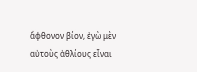ἄφθονον βίον, ἐγὼ μὲν αὐτοὺς ἀθλίους εἶναι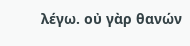λέγω. οὐ γὰρ θανών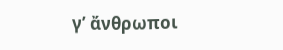γ’ ἄνθρωποι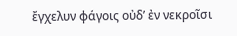ἔγχελυν φάγοις οὐδ’ ἐν νεκροῖσι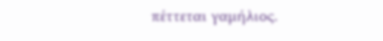πέττεται γαμήλιος.